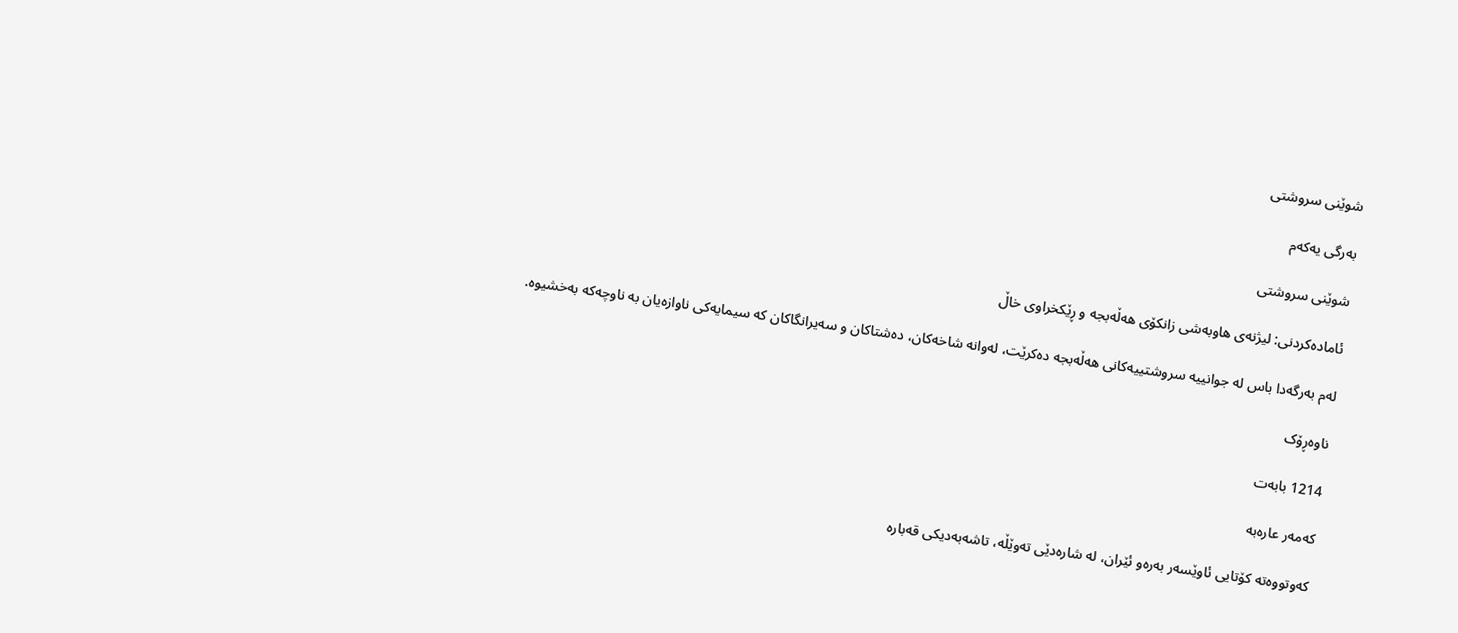شوێنی سروشتی

بەرگی یەکەم

شوێنی سروشتی

ئامادەکردنی: لیژنه‌ی هاوبه‌شی زانكۆی هه‌ڵه‌بجه‌ و ڕێكخراوی خاڵ

لەم بەرگەدا باس لە جوانییە سروشتییەکانی هەڵەبجە دەکرێت، لەوانە شاخەکان، دەشتاکان و سەیرانگاکان کە سیمایەکی ناوازەیان بە ناوچەکە بەخشیوە.

ناوەڕۆک

1214 بابەت

کەمەر عارەبە

کەوتووەتە کۆتایی ئاوێسەر بەرەو ئێران، لە شارەدێی تەوێڵە، تاشەبەدیکی قەبارە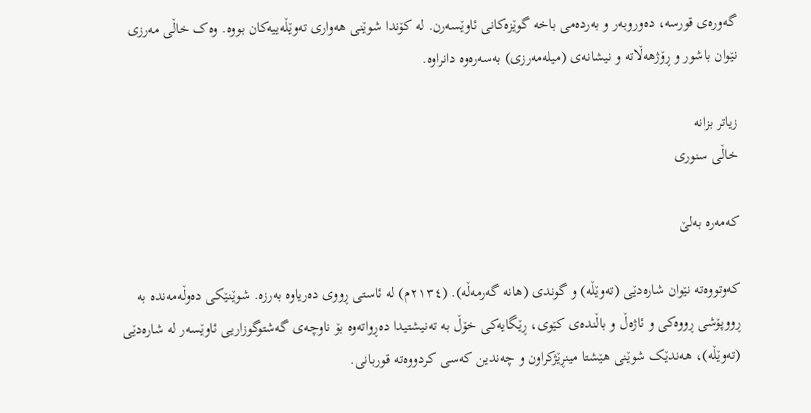گەورەی قورسە، دەوروبەر و بەردەمی باخە گوێزەکانی ئاوێسەرن. لە کۆندا شوێنی هەواری تەوێڵەییەکان بووە. وەک خاڵی مەرزی نێوان باشور و ڕۆژهەڵاتە و نیشانەی (میلەمەرزی) بەسەرەوە دانراوە.

زیاتر بزانە
خاڵی سنوری

کەمەرە بەلێ

کەوتووەتە نێوان شارەدێی (تەوێڵە) و گوندی (هانە گەرمەڵە). (٢١٣٤م) لە ئاستی ڕووی دەریاوە بەرزە. شوێنێکی دەوڵەمەندە بە ڕووپۆشی ڕووەکی و ئاژەڵ و باڵندەی کێوی، ڕ‌‌ێگایەکی خۆڵ بە تەنیشتیدا دەڕواتەوە بۆ ناوچەی گەشتوگوزاریی ئاوێسەر لە شارەدێی (تەوێڵە)، هەندێک شوێنی هێشتا مینڕێژکراون و چەندین کەسی کردووەتە قوربانی.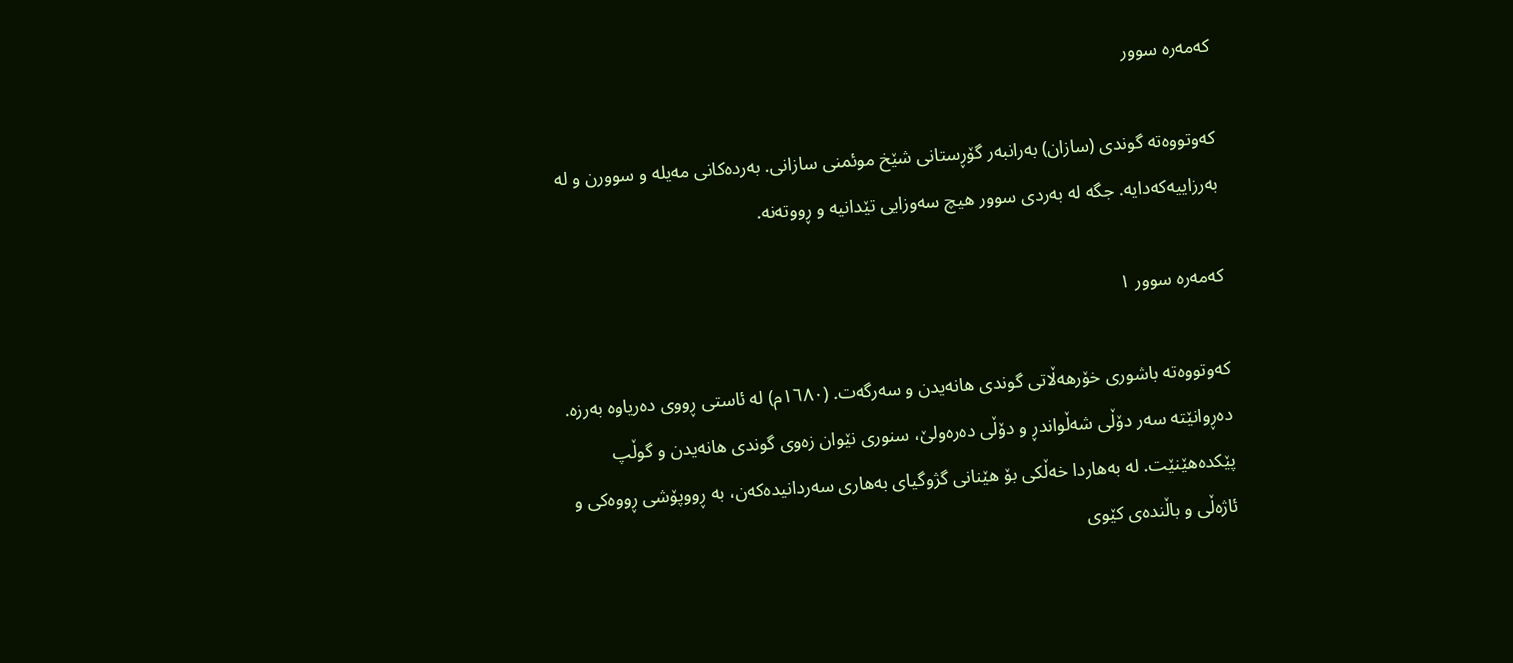کەمەرە سوور

کەوتووەتە گوندی (سازان) بەرانبەر گۆڕستانی شێخ موئمنی سازانی. بەردەکانی مەیلە و سوورن و لە بەرزاییەکەدایە. جگە لە بەردی سوور هیچ سەوزایی تێدانیە و ڕووتەنە.

کەمەرە سوور ١

کەوتووەتە باشوری خۆرهەڵاتی گوندی هانەیدن و سەرگەت. (١٦٨٠م) لە ئاستی ڕووی دەریاوە بەرزە. دەڕوانێتە سەر دۆڵی شەڵواندڕ و دۆڵی دەرەولێ، سنوری نێوان زەوی گوندی هانەیدن و گوڵپ پێکدەهێنێت. لە بەهاردا خەڵکی بۆ هێنانی گژوگیای بەهاری سەردانیدەکەن، بە ڕووپۆشی ڕووەکی و ئاژەڵی و باڵندەی کێوی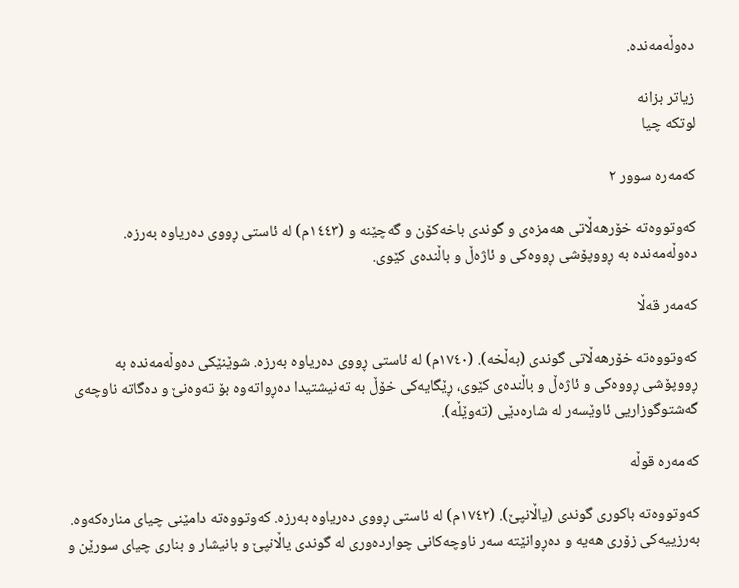دەوڵەمەندە.

زیاتر بزانە
لوتکە چیا

کەمەرە سوور ٢

کەوتووەتە خۆرهەڵاتی هەمزەی و گوندی باخەکۆن و گەچێنە و (١٤٤٣م) لە ئاستی ڕووی دەریاوە بەرزە. دەوڵەمەندە بە ڕووپۆشی ڕووەکی و ئاژەڵ و باڵندەی کێوی.

کەمەر قەڵا

کەوتووەتە خۆرهەڵاتی گوندی (بەڵخە). (١٧٤٠م) لە ئاستی ڕووی دەریاوە بەرزە. شوێنێکی دەوڵەمەندە بە ڕووپۆشی ڕووەکی و ئاژەڵ و باڵندەی کێوی، ڕ‌‌ێگایەکی خۆڵ بە تەنیشتیدا دەڕواتەوە بۆ تەوەنێ و دەگاتە ناوچەی گەشتوگوزاریی ئاوێسەر لە شارەدێی (تەوێڵە).

کەمەرە قوڵە

کەوتووەتە باکوری گوندی (یاڵانپێ). (١٧٤٢م) لە ئاستی ڕووی دەریاوە بەرزە. کەوتووەتە دامێنی چیای منارەکەوە. بەرزییەکی زۆری هەیە و دەڕوانێتە سەر ناوچەکانی چواردەوری لە گوندی یاڵانپێ و بانیشار و بناری چیای سورێن و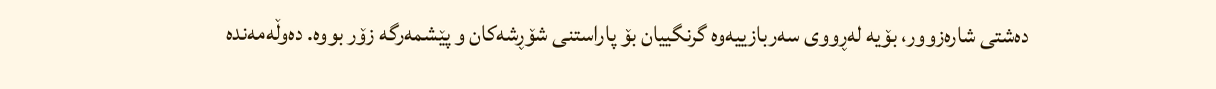دەشتی شارەزوور، بۆیە لەڕووی سەربازییەوە گرنگییان بۆ پاراستنی شۆڕشەکان و پێشمەرگە زۆر بووە. دەوڵەمەندە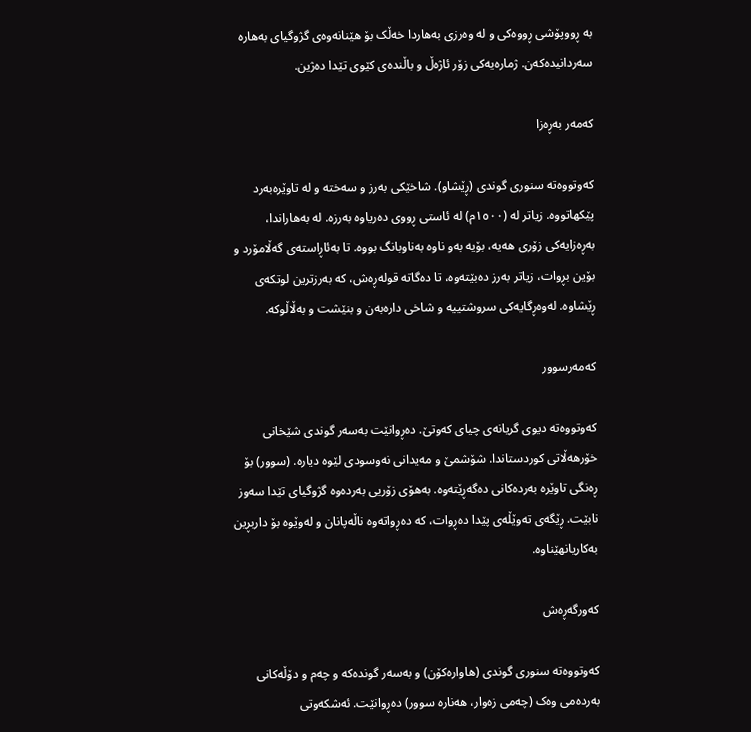بە ڕووپۆشی ڕووەکی و لە وەرزی بەهاردا خەڵک بۆ هێنانەوەی گژوگیای بەهارە سەردانیدەکەن. ژمارەیەکی زۆر ئاژەڵ و باڵندەی کێوی تێدا دەژین.

کەمەر بەڕەزا

کەوتووەتە‌ سنوری گوندی (ڕێشاو). شاخێکی بەرز و سەختە و لە تاوێرەبەرد پێکهاتووە. زیاتر لە (١٥٠٠م) لە ئاستی ڕووی دەریاوە بەرزە. لە بەهاراندا، بەڕەزایەکی زۆری هەیە، بۆیە بەو ناوە بەناوبانگ بووە. تا بەئاڕاستەی گەڵامۆرد و بۆین بڕوات، زیاتر بەرز دەبێتەوە، تا دەگاتە قولەڕەش، کە بەرزترین لوتکەی ڕێشاوە. لەوەڕگایەکی سروشتییە و شاخی دارەبەن و بنێشت و بەڵاڵوکە.

کەمەرسوور

کەوتووەتە دیوی گریانەی چیای کەوتێ. دەڕوانێت بەسەر گوندی شێخانی خۆرهەڵاتی کوردستاندا. شۆشمێ و مەیدانی نەوسودی لێوە دیارە. (سوور) بۆ ڕەنگی تاوێرە بەردەکانی دەگەڕێتەوە. بەهۆی زۆریی بەردەوە گژوگیای تێدا سەوز نابێت. ڕێگەی تەوێڵەی پێدا دەڕوات، کە دەڕواتەوە ناڵەپانان و لەوێوە بۆ داربڕین بەکاریانهێناوە.

کەورگەڕەش

کەوتووەتە سنوری گوندی (هاوارەکۆن) و بەسەر گوندەکە و چەم و دۆڵەکانی بەردەمی وەک (چەمی زەوار، هەنارە سوور) دەڕوانێت. ئەشکەوتی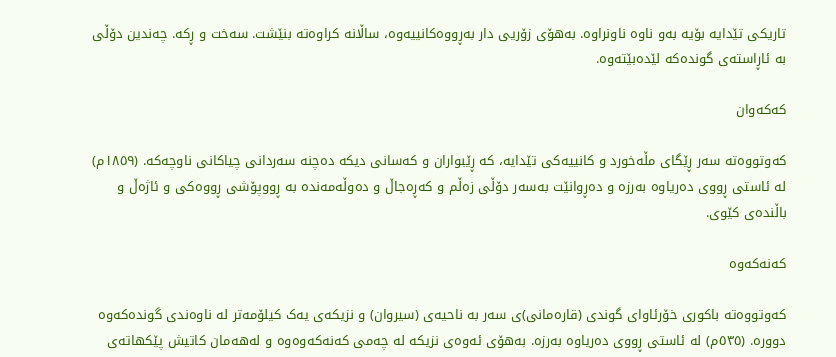تاریکی تێدایە بۆیە بەو ناوە ناونراوە. بەهۆی زۆریی دار بەڕووەکانییەوە، ساڵانە کراوەتە بنێشت. سەخت و ڕکە. چەندین دۆڵی بە ئاڕاستەی گوندەکە لێدەبێتەوە.

کەکەوان

کەوتووەتە سەر ڕێگای مڵەخورد و کانییەکی تێدایە، کە ڕێبواران و کەسانی دیکە دەچنە سەردانی چیاکانی ناوچەکە. (١٨٥٩م) لە ئاستی ڕووی دەریاوە بەرزە و دەڕوانێت بەسەر دۆڵی زەڵم و کەڕەجاڵ و دەوڵەمەندە بە ڕووپۆشی ڕووەکی و ئاژەڵ و باڵندەی کێوی.

کەنەکەوە

کەوتووەتە باکورى خۆرئاواى گوندى (قارەمانى)ی سەر بە ناحیە‌ی (سیروان) و نزیکەی يەک کيلۆمەتر لە ناوەندى گوندەکەوە دووره. (٥٣٥م) لە ئاستى ڕووى دەرياوه بەرزە. بەهۆى ئەوەى نزيکە لە چەمى کەنەکەوەوه و لەهەمان کاتيش پێکهاتەى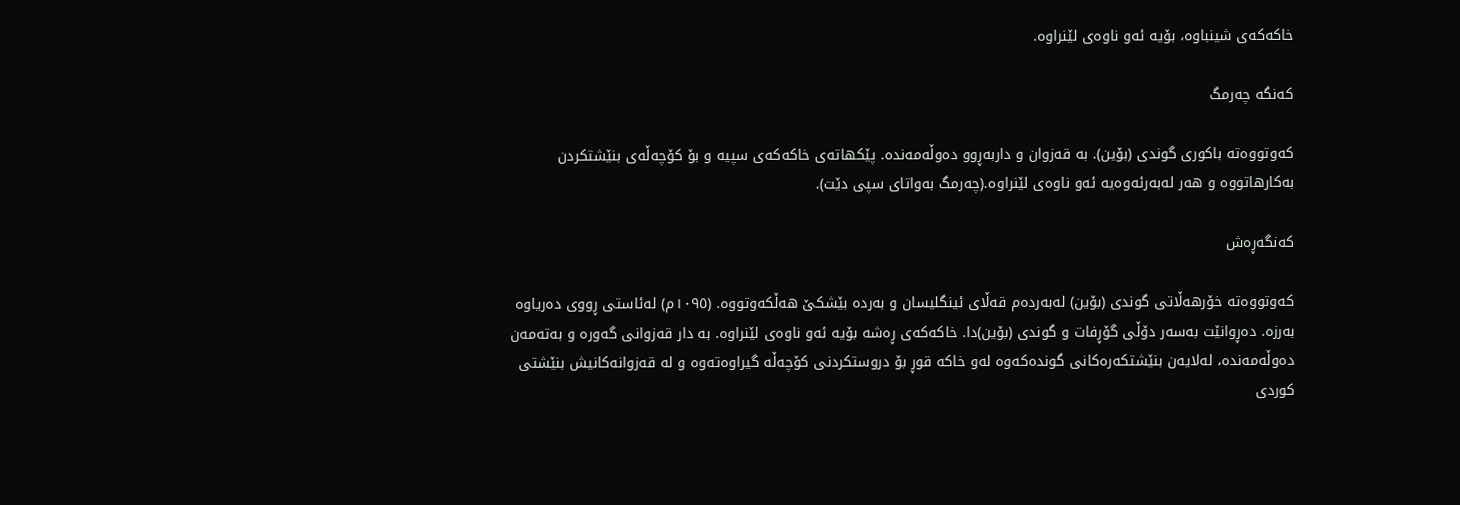خاکەکەى شينباوه،‌ بۆیە ئەو ناوەی لێنراوە.

کەنگە چەرمگ

کەوتووەتە باکوری گوندی (بۆین). بە قەزوان و داربەڕوو دەوڵەمەندە. پێکهاتەی خاکەکەی سپیە و بۆ کۆچەڵەی بنێشتکردن بەکارهاتووە و هەر لەبەرئەوەیە ئەو ناوەی لێنراوە.(چەرمگ بەواتای سپی دێت).

کەنگەڕەش

کەوتووەتە خۆرهەڵاتی گوندی (بۆین) لەبەردەم قەڵای ئینگلیسان و بەردە بێشکێ هەڵکەوتووە. (١٠٩٥م) لە‌ئاستى ڕووى دەرياوه بەرزە. دەڕوانێت بەسەر دۆڵی گۆڕفات و گوندی (بۆین)دا. خاکەکەی ڕەشە بۆیە ئەو ناوەی لێنراوە. بە دار قەزوانی گەورە و بەتەمەن دەوڵەمەندە، لەلایەن بنێشتکەرەکانی گوندەکەوە لەو خاکە قوڕ بۆ دروستکردنی کۆچەڵە گیراوەتەوە و لە قەزوانەکانیش بنێشتی کوردی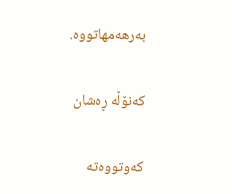بەرهەمهاتووە.

کەنۆڵە ڕەشان

کەوتووەتە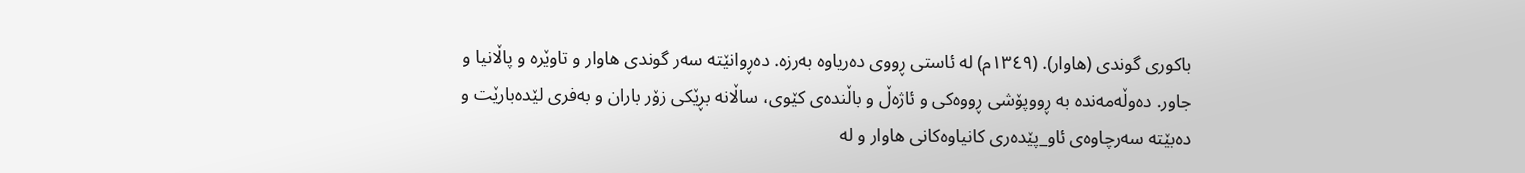باکوری گوندی (هاوار). (١٣٤٩م) لە ئاستی ڕووی دەریاوە بەرزە. دەڕوانێتە سەر گوندی هاوار و تاوێرە و پاڵانیا و جاور. دەوڵەمەندە بە ڕووپۆشی ڕووەکی و ئاژەڵ و باڵندەی کێوی، ساڵانە بڕێکی زۆر باران و بەفری لێدەبارێت و دەبێتە سەرچاوەی ئاو_پێدەری کانیاوەکانی هاوار و لە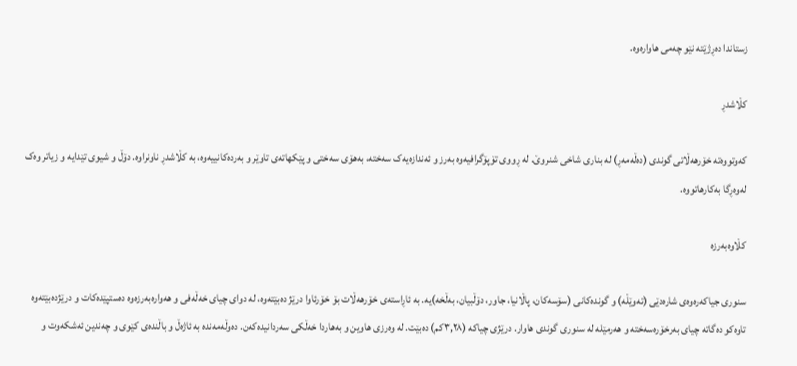زستاندا دەڕژێتە نێو چەمی هاوارەوە.

کڵاشدڕ

کەوتووەتە خۆرهەڵاتی گوندی (دەڵەمەڕ) لە بناری شاخی شنروێ. لە ڕووی تۆپۆگرافیەوە بەرز و ئەندازەيەک سەختە، بەهۆی سەختی و پێکهاتەی تاوێر و بەردەکانییەوە، بە کڵاشدڕ ناونراوە. دۆڵ و شیوی تێدایە و زیاتر وەک لەوەڕگا بەکارهاتووە.

کڵاوەبەرزە

سنوری جیاکەرەوەی شارەدێی (تەوێڵە) و گوندەکانی (سۆسەکان، پاڵانیا، جاور، دۆڵبیان، بەڵخە)یە. بە ئاڕاستەی خۆرهەڵات بۆ خۆرئاوا درێژ دەبێتەوە، لە دوای چیای خەڵەفی و هەوارەبەرزەوە دەستپێدەکات و درێژدەبێتەوە تاوەکو دەگاتە چیای بەرخۆرەسەختە و هەرمێلە لە سنوری گوندی هاوار. درێژی چیاکە (٣,٢٨کم) دەبێت. لە وەرزی هاوین و بەهاردا خەڵکی سەردانیدەکەن. دەوڵەمەندە بە ئاژەڵ و باڵندەی کێوی و چەندین ئەشکەوت و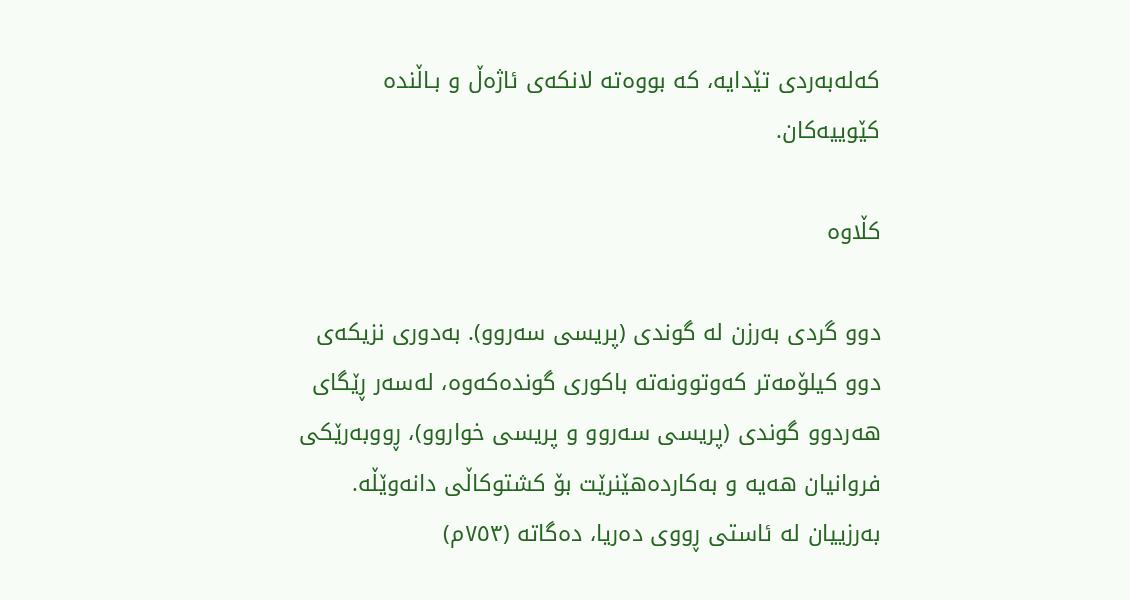کەلەبەردی تێدایە، کە بووەتە لانکەی ئاژەڵ و بـاڵندە کێوییەکان.

کڵاوە

دوو گردی بەرزن لە گوندی (پریسی سەروو). بەدوری نزیکەی دوو کیلۆمەتر کەوتوونەتە باکوری گوندەکەوە، لەسەر ڕێگای هەردوو گوندی (پریسی سەروو و پریسی خواروو)، ڕووبەرێکی فروانیان هەیە و بەکاردەهێنرێت بۆ کشتوکاڵی دانەوێڵە. بەرزییان لە ئاستی ڕووی دەریا، دەگاتە (٧٥٣م)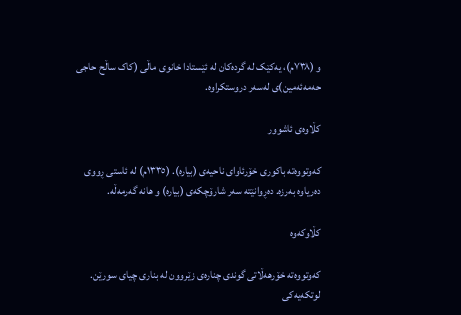و (٧٣٨م)، یەکێک لە گردەکان لە ئێستادا خانوی ماڵی (کاک ساڵح حاجی حەمەئەمین)ی لەسەر دروستکراوە.

کڵاوەی ئاشوور

کەوتووەتە باکوری خۆرئاوای ناحیەی (بیارە). (١٣٣٥م) لە ئاستی ڕووی دەریاوە بەرزە. دەڕوانێتە سەر شارۆچکەی (بیارە) و هانە گەرمەڵە.

کڵاوکەوە

کەوتووەتە خۆرهەڵاتی گوندی چنارەی زێروون لە بناری چیای سورێن. لوتکەیەکی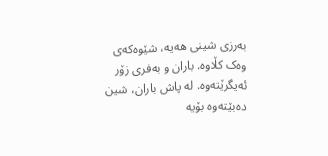بەرزی شینی هەیە، شێوەکەی وەک کڵاوە. باران و بەفری زۆر ئەیگرێتەوە. لە پاش باران، شین دەبێتەوە بۆیە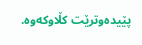پێیدەوترێت کڵاوکەوە.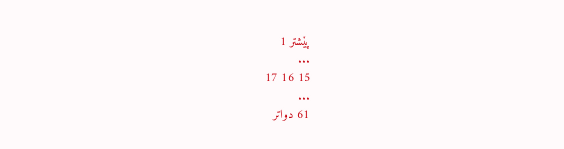پێشتر 1
...
15 16 17
...
61 دواتر